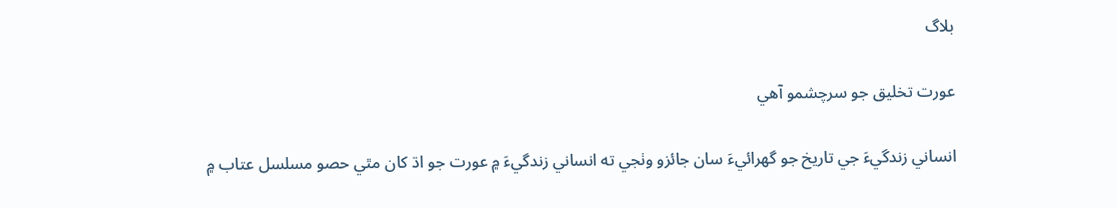بلاگ

عورت تخليق جو سرچشمو آهي

انساني زندگيءَ جي تاريخ جو گهرائيءَ سان جائزو وٺجي ته انساني زندگيءَ ۾ عورت جو اڌ کان مٿي حصو مسلسل عتاب ۾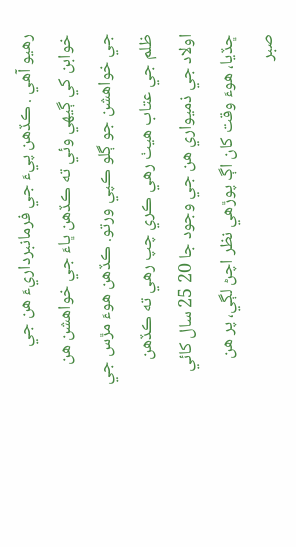رهيو آهي . ڪڏهن پيءَ جي فرمانبرداريءَ هن جي خوابن کي ڳيهي وئي ته ڪڏهن ڀاءَ جي خواهشن هن جي خواهشن جو ڳلو ڪپي ورتو. ڪڏهن هوءَ مڙس جي ظلم جي عتاب هيٺ رهي ڪري چپ رهي ته ڪڏهن اولاد جي ذميواري هن جي وجود جا 20 25 سال کائي ڇڏيا، هوءَ وقت کان اڳ پوڙهي نظر اچڻ لڳي، پر هن صبر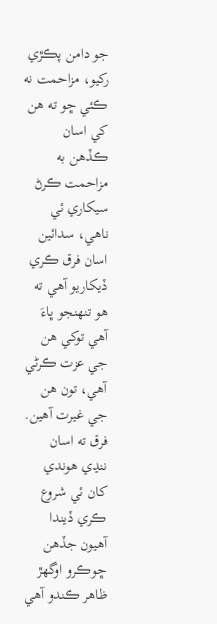جو دامن پڪڙي رکيو، مزاحمت نه ڪئي ڇو ته هن کي اسان ڪڏهن به مزاحمت ڪرڻ سيکاري ئي ناهي، سدائين اسان فرق ڪري ڏيکاريو آهي ته هو تنهنجو ڀاءَ آهي توکي هن جي عزت ڪرڻي آهي، تون هن جي غيرت آهين. فرق ته اسان ننڍي هوندي کان ئي شروع ڪري ڏيندا آهيون جڏهن ڇوڪرو اوگهڙ ظاهر ڪندو آهي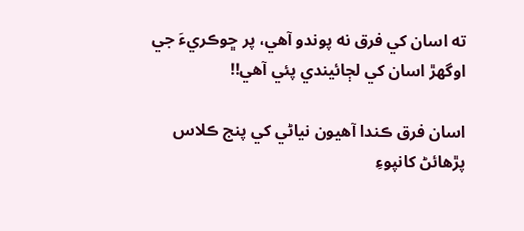ته اسان کي فرق نه پوندو آهي، پر ڇوڪريءَ جي اوگهڙ اسان کي لڄائيندي پئي آهي!!

اسان فرق ڪندا آهيون نياڻي کي پنج ڪلاس پڙهائڻ کانپوءِ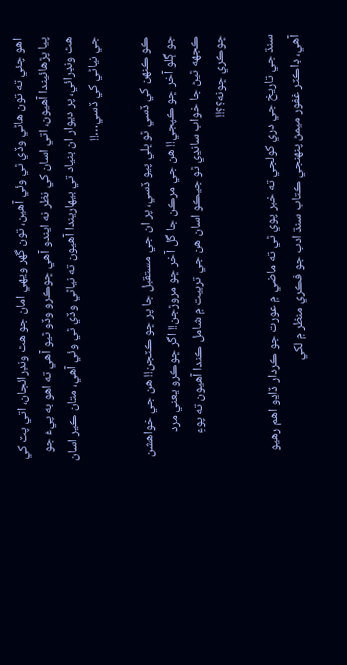اهو چئي ته تون هاڻي وڏي ٿي وئي آهين، تون گهر ويهي امان جو هٿ ونڊرائجان، اتي پٽ کي پيا پڙهائيندا آهيون، اتي اسان کي نظر نه ايندو آهي ڇوڪرو وڏو ٿيو آهي ته اهو به پيءُ جو هٿ ونڊرائي، پر ديوار ان بنياد تي بيهاريندا آهيون ته نياڻي وڏي ٿي وئي آهي، متان ڪير اسان جي نياڻي کي ڏسي…!!

ڪو ڪنهن کي ڏسي ٿو ڀلي پيو ڏسي، پر ان جي مستقبل جا پر ڇو ڪٽجن!! هن جي خواهشن جو ڳلو آخر ڇو ڪپجي!! هن جي مرڪن جا گل آخر ڇو مروڙجن!! اگر ڇوڪرو يعني مرد ڪجهه ٿيڻ جا خواب سانڍي ٿو جيڪو اسان هن جي تربيت ۾ شامل ڪندا آهيون ته پوءِ ڇوڪري ڇونه؟؟!!

سنڌ جي تاريخ جي دري کولجي ته خبر پوي ٿي ته ماضي ۾ عورت جو ڪردار ڏاڍو اهم رهيو آهي، ڊاڪٽر غفور ميمڻ پنهنجي ڪتاب سنڌ ادب جو فڪري منظر ۾ لکي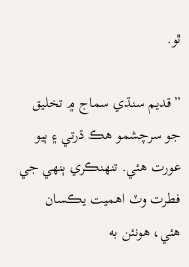ٿو.

”قديم سنڌي سماج ۾ تخليق جو سرچشمو هڪ ڌرتي ۽ ٻيو عورت هئي. تنهنڪري ٻنهي جي فطرت وٽ اهميت يڪسان هئي، هونئن به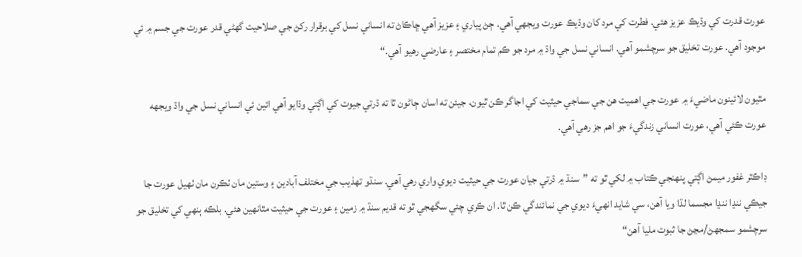عورت قدرت کي وڌيڪ عزيز هئي. فطرت کي مرد کان وڌيڪ عورت ويجهي آهي. ڄڻ پياري ۽ عزيز آهي ڇاڪاڻ ته انساني نسل کي برقرار رکڻ جي صلاحيت گهڻي قدر عورت جي جسم ۾ ئي موجود آهي. عورت تخليق جو سرچشمو آهي. انساني نسل جي واڌ ۾ مرد جو ڪم تمام مختصر ۽ عارضي رهيو آهي.“

مٿيون لائينون ماضيءَ ۾ عورت جي اهميت هن جي سماجي حيثيت کي اجاگر ڪن ٿيون، جيئن ته اسان ڄاڻون ٿا ته ڌرتي جيوت کي اڳتي وڌايو آهي ائين ئي انساني نسل جي واڌ ويجهه عورت ڪئي آهي، عورت انساني زندگيءَ جو اهم جز رهي آهي.

ڊاڪٽر غفور ميمڻ اڳتي پنهنجي ڪتاب ۾ لکي ٿو ته ”سنڌ ۾ ڌرتي جيان عورت جي حيثيت ديوي واري رهي آهي. سنڌو تهذيب جي مختلف آبادين ۽ وستين مان ٺڪرن مان ٺهيل عورت جا جيڪي ننڍا ننڍا مجسما لڌا ويا آهن، سي شايد انهيءَ ديوي جي نمائندگي ڪن ٿا. ان ڪري چئي سگهجي ٿو ته قديم سنڌ ۾ زمين ۽ عورت جي حيثيت مٿانهين هئي. بلڪه ٻنهي کي تخليق جو سرچشمو سمجهڻ/مڃڻ جا ثبوت مليا آهن“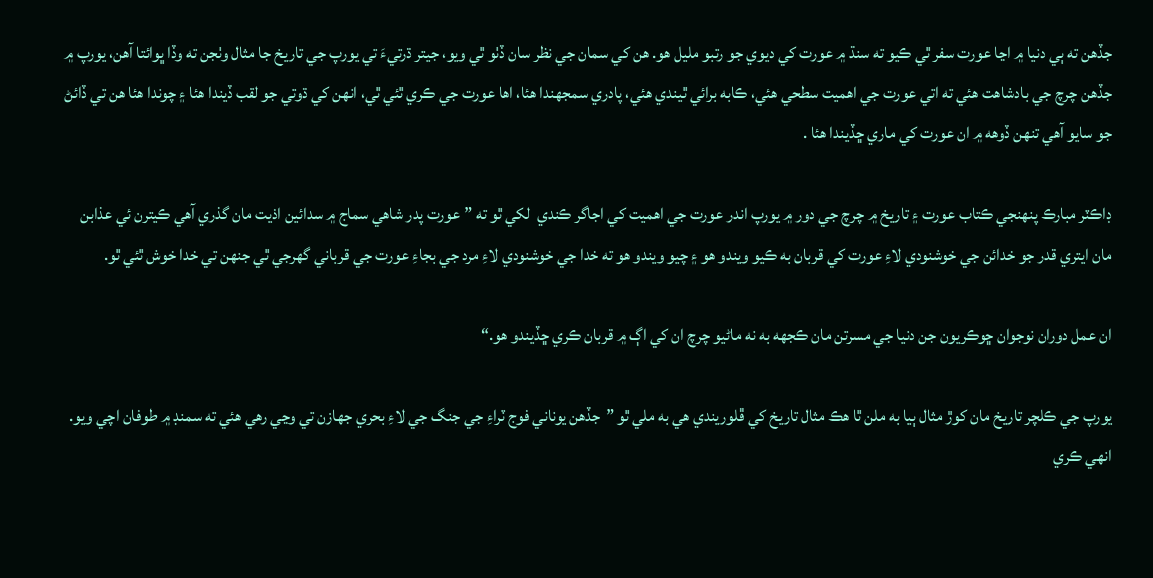جڏهن ته ٻي دنيا ۾ اڃا عورت سفر ٿي ڪيو ته سنڌ ۾ عورت کي ديوي جو رتبو مليل هو. هن کي سمان جي نظر سان ڏٺو ٿي ويو، جيتر ڌرتيءَ تي يورپ جي تاريخ جا مثال وٺجن ته وڏا ڀوائتا آهن، يورپ ۾ جڏهن چرچ جي بادشاهت هئي ته اتي عورت جي اهميت سطحي هئي، ڪابه برائي ٿيندي هئي، پادري سمجهندا هئا، اها عورت جي ڪري ٿئي ٿي، انهن کي ڌوتي جو لقب ڏيندا هئا ۽ چوندا هئا هن تي ڏائڻ جو سايو آهي تنهن ڏوهه ۾ ان عورت کي ماري ڇڏيندا هئا .

ڊاڪٽر مبارڪ پنهنجي ڪتاب عورت ۽ تاريخ ۾ چرچ جي دور ۾ يورپ اندر عورت جي اهميت کي اجاگر ڪندي  لکي ٿو ته ”عورت پدر شاهي سماج ۾ سدائين اذيت مان گذري آهي ڪيترن ئي عذابن مان ايتري قدر جو خدائن جي خوشنودي لاءِ عورت کي قربان به ڪيو ويندو هو ۽ چيو ويندو هو ته خدا جي خوشنودي لاءِ مرد جي بجاءِ عورت جي قرباني گهرجي ٿي جنهن تي خدا خوش ٿئي ٿو.

ان عمل دوران نوجوان ڇوڪريون جن دنيا جي مسرتن مان ڪجهه به نه ماڻيو چرچ ان کي اڳ ۾ قربان ڪري ڇڏيندو هو.“

يورپ جي ڪلچر تاريخ مان کوڙ مثال ٻيا به ملن ٿا هڪ مثال تاريخ کي ڦلوريندي هي به ملي ٿو ”جڏهن يوناني فوج ٽراءِ جي جنگ جي لاءِ بحري جهازن تي وڃي رهي هئي ته سمنڊ ۾ طوفان اچي ويو. انهي ڪري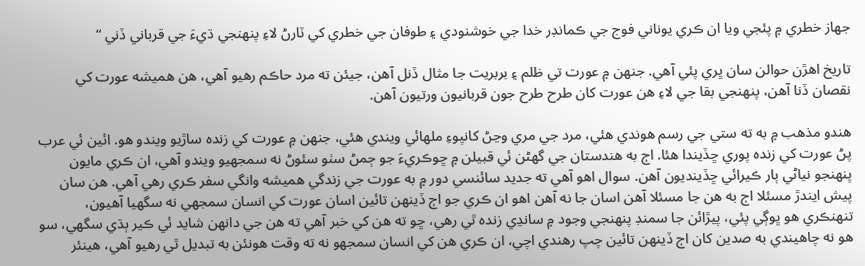جهاز خطري ۾ پئجي ويا ان ڪري يوناني فوج جي ڪمانڊر خدا جي خوشنودي ۽ طوفان جي خطري کي ٽارڻ لاءِ پنهنجي ڌيءَ جي قرباني ڏني “

تاريخ اهڙن حوالن سان ڀري پئي آهي. جنهن ۾ عورت تي ظلم ۽ بربريت جا مثال ڏنل آهن، جيئن ته مرد حاڪم رهيو آهي، هن هميشه عورت کي نقصان ڏنا آهن، پنهنجي بقا جي لاءِ هن عورت کان طرح طرح جون قربانيون ورتيون آهن.

هندو مذهب ۾ به ته ستي جي رسم هوندي هئي، مرد جي مري وڃڻ کانپوءِ ملهائي ويندي هئي، جنهن ۾ عورت کي زنده ساڙيو ويندو هو. ائين ئي عرب پڻ عورت کي زنده پوري ڇڏيندا هئا. اڄ به هندستان جي گهڻن ئي قبيلن ۾ ڇوڪريءَ جو ڄمڻ سٺو سئوڻ نه سمجهيو ويندو آهي، ان ڪري مايون پنهنجو نياڻي ٻار ڪيرائي ڇڏينديون آهن. سوال اهو آهي ته جديد سائنسي دور ۾ به عورت جي زندگي هميشه وانگي سفر ڪري رهي آهي. هن سان پيش ايندڙ مسئلا اڄ به هن جا مسئلا آهن اسان جا نه آهن اهو ان ڪري جو اڄ ڏينهن تائين اسان عورت کي انسان سمجهي نه سگهيا آهيون، تنهنڪري هو ڀوڳي پئي، پيڙائن جا سمنڊ پنهنجي وجود ۾ سانڍي زنده ٿي رهي، ڇو ته هن کي خبر آهي ته هن جي دانهن شايد ئي ڪير ٻڌي سگهي، سو هو نه چاهيندي به صدين کان اڄ ڏينهن تائين چپ رهندي اچي، ان ڪري هن کي انسان سمجهو نه ته وقت هونئن به تبديل ٿي رهيو آهي، هينئر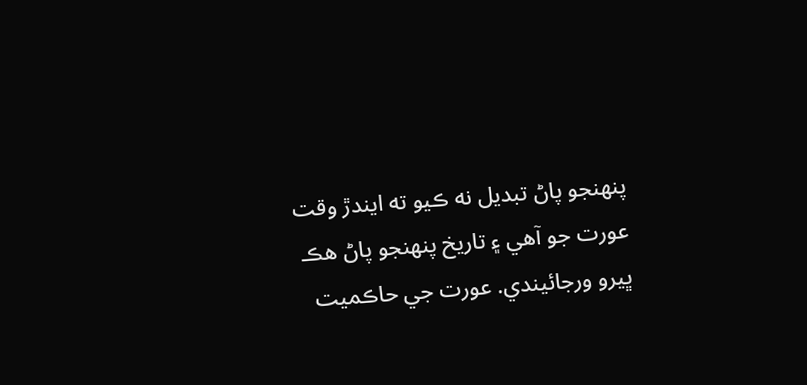پنهنجو پاڻ تبديل نه ڪيو ته ايندڙ وقت عورت جو آهي ۽ تاريخ پنهنجو پاڻ هڪ ڀيرو ورجائيندي. عورت جي حاڪميت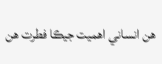هن انساني اهميت جيڪا فطرت هن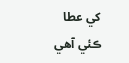کي عطا ڪئي آهي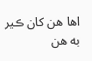اها هن کان ڪير به هن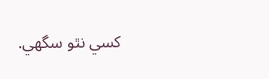کسي نٿو سگهي.